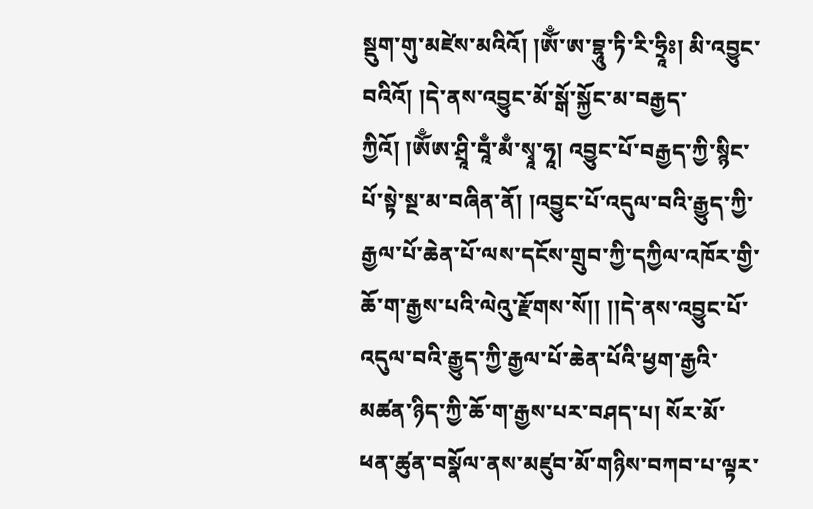སྡུག་གུ་མཛེས་མའིའོ། །ཨོྃ་ཨ་བྷཱུ་ཏི་རི་ཧྲཱིཿ། མི་འབྱུང་བའིའོ། །དེ་ནས་འབྱུང་མོ་སྒོ་སྐྱོང་མ་བརྒྱད་ཀྱིའོ། །ཨོྃཨ་ཤྲཱི་བཱྃ་མྃ་སྭཱ་ཧཱ། འབྱུང་པོ་བརྒྱད་ཀྱི་སྙིང་པོ་སྟེ་སྔ་མ་བཞིན་ནོ། །འབྱུང་པོ་འདུལ་བའི་རྒྱུད་ཀྱི་རྒྱལ་པོ་ཆེན་པོ་ལས་དངོས་གྲུབ་ཀྱི་དཀྱིལ་འཁོར་གྱི་ཆོ་ག་རྒྱས་པའི་ལེའུ་རྫོགས་སོ།། །།དེ་ནས་འབྱུང་པོ་འདུལ་བའི་རྒྱུད་ཀྱི་རྒྱལ་པོ་ཆེན་པོའི་ཕྱག་རྒྱའི་མཚན་ཉིད་ཀྱི་ཆོ་ག་རྒྱས་པར་བཤད་པ། སོར་མོ་ཕན་ཚུན་བསྣོལ་ནས་མཛུབ་མོ་གཉིས་བཀབ་པ་ལྟར་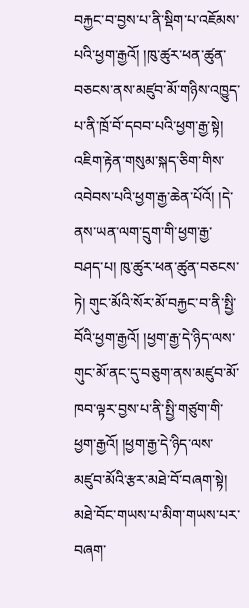བརྐྱང་བ་བྱས་པ་ནི་སྡིག་པ་འཇོམས་པའི་ཕྱག་རྒྱའོ། །ཁུ་ཚུར་ཕན་ཚུན་བཅངས་ནས་མཛུབ་མོ་གཉིས་འཁྱུད་པ་ནི་ཁྲོ་བོ་དབབ་པའི་ཕྱག་རྒྱ་སྟེ། འཇིག་རྟེན་གསུམ་སྐད་ཅིག་གིས་འབེབས་པའི་ཕྱག་རྒྱ་ཆེན་པོའོ། །དེ་ནས་ཡན་ལག་དྲུག་གི་ཕྱག་རྒྱ་བཤད་པ། ཁུ་ཚུར་ཕན་ཚུན་བཅངས་ཏེ། གུང་མོའི་སོར་མོ་བརྐྱང་བ་ནི་སྤྱི་བོའི་ཕྱག་རྒྱའོ། །ཕྱག་རྒྱ་དེ་ཉིད་ལས་གུང་མོ་ནང་དུ་བཅུག་ནས་མཛུབ་མོ་ཁབ་ལྟར་བྱས་པ་ནི་སྤྱི་གཙུག་གི་ཕྱག་རྒྱའོ། །ཕྱག་རྒྱ་དེ་ཉིད་ལས་མཛུབ་མོའི་རྩར་མཐེ་བོ་བཞག་སྟེ། མཐེ་བོང་གཡས་པ་མིག་གཡས་པར་བཞག་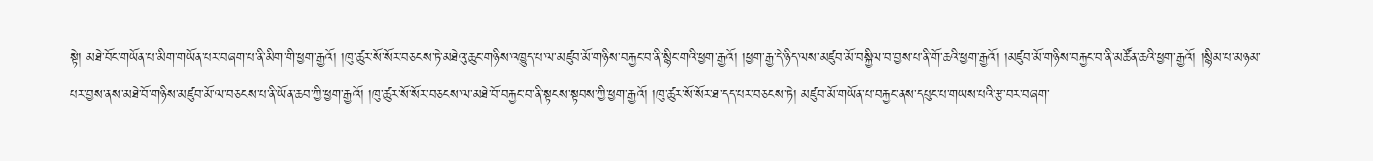སྟེ། མཐེ་བོང་གཡོན་པ་མིག་གཡོན་པར་བཞག་པ་ནི་མིག་གི་ཕྱག་རྒྱའོ། །ཁུ་ཚུར་སོ་སོར་བཅངས་ཏེ་མཐེའུ་ཆུང་གཉིས་འཁྱུད་པ་ལ་མཛུབ་མོ་གཉིས་བརྐྱང་བ་ནི་སྙིང་གའི་ཕྱག་རྒྱའོ། །ཕྱག་རྒྱ་དེ་ཉིད་ལས་མཛུབ་མོ་བསྐྱིལ་བ་བྱས་པ་ནི་གོ་ཆའི་ཕྱག་རྒྱའོ། །མཛུབ་མོ་གཉིས་བརྐྱང་བ་ནི་མཚོན་ཆའི་ཕྱག་རྒྱའོ། །སྙིམ་པ་མཉམ་པར་བྱས་ནས་མཐེ་བོ་གཉིས་མཛུབ་མོ་ལ་བཅངས་པ་ནི་ཡོན་ཆབ་ཀྱི་ཕྱག་རྒྱའོ། །ཁུ་ཚུར་སོ་སོར་བཅངས་ལ་མཐེ་བོ་བརྐྱང་བ་ནི་སྟངས་སྟབས་ཀྱི་ཕྱག་རྒྱའོ། །ཁུ་ཚུར་སོ་སོར་ཐ་དད་པར་བཅངས་ཏེ། མཛུབ་མོ་གཡོན་པ་བརྐྱང་ནས་དཔུང་པ་གཡས་པའི་རྩ་བར་བཞག་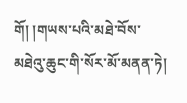གོ། །གཡས་པའི་མཐེ་བོས་མཐེའུ་ཆུང་གི་སོར་མོ་མནན་ཏེ།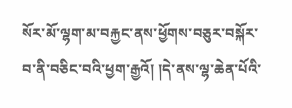སོར་མོ་ལྷག་མ་བརྐྱང་ནས་ཕྱོགས་བཅུར་བསྐོར་བ་ནི་བཅིང་བའི་ཕྱག་རྒྱའོ། །དེ་ནས་ལྷ་ཆེན་པོའི་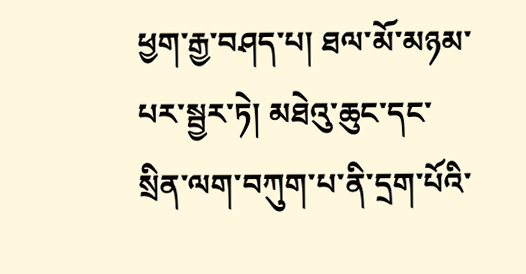ཕྱག་རྒྱ་བཤད་པ། ཐལ་མོ་མཉམ་པར་སྦྱར་ཏེ། མཐེའུ་ཆུང་དང་སྲིན་ལག་བཀུག་པ་ནི་དྲག་པོའི་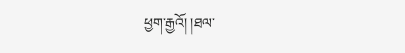ཕྱག་རྒྱའོ། །ཐལ་